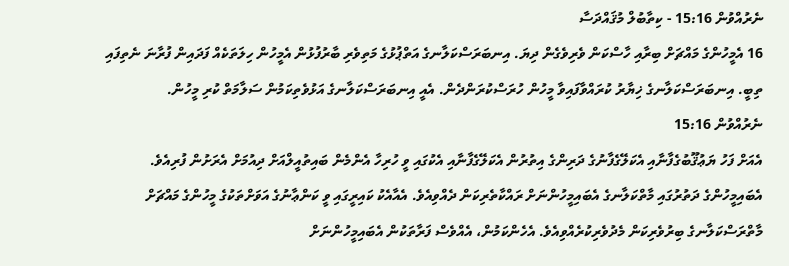ނެރުއްވުން 15:16 - ކިތާބުލް މުޤައްދަސާ
16 އެމީހުންގެ މައްޗަށް ބިރާއި ހާސްކަން ވެރިވެގެން ދިޔަ. އިނބަރަސްކަލާނގެ އަތްޕުޅުގެ މަތިވެރި ބާރުފުޅުން އެމީހުން ހިލަތަކެއް ފަދައިން ފުރާނަ ނެތިފައި ތިބީ. އިނބަރަސްކަލާނގެ ޚިޔާރު ކުރައްވާފައިވާ މީހުން ހުރަސްކުރަންދެން. އެއީ އިނބަރަސްކަލާނގެ އަޅުވެތިކަމުން ސަލާމަތް ކުރި މީހުން.
ނެރުއްވުން 15:16
އެއަށް ފަހު ޔަޢުޤޫބުގެފާނާއި އެކަލޭގެފާނުގެ ދަރިންގެ އިތުރުން އެކަލޭގެފާނާއި އެކުގައި ވީ ހުރިހާ އެންމެން ބައިތުއީލްއަށް ދިއުމަށް އެރަށުން ފުރިއެވެ. އެބައިމީހުންގެ ދަތުރުގައި މާތްކަލާނގެ އެބައިމީހުންނަށް ރައްކާތެރިކަން ދެއްވިއެވެ. އެއާއެކު ކައިރީގައި ވީ ކަންޢާނުގެ އަވަށްތަކުގެ މީހުންގެ މައްޗަށް މާތްރަސްކަލާނގެ ބިރުވެރިކަން މެދުވެރިކުރެއްވިއެވެ. އެހެންކަމުން، އެއްވެސް ފަރާތަކުން އެބައިމީހުންނަށް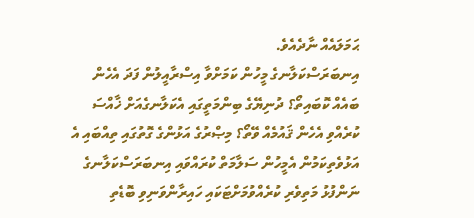ޙަމަލައެއް ނާދެއެވެ.
އިނބަރަސްކަލާނގެ މީހުން ކަމަށްވާ އިސްރާއީލުން ފަދަ އެހެން ބައެއް ކޮބައިތޯ؟ ދުނިޔޭގެ ބިންމަތީގައި އެކަލާނގެއަށް ޚާއްސަ ކުރެއްވި އެހެން ޤައުމެއް ވޭތޯ؟ މިޞްރުގެ އަޅުންގެ ގޮތުގައި ތިއްބައި އެ އަޅުވެތިކަމުން އެމީހުން ސަލާމަތް ކުރައްވައި އިނބަރަސްކަލާނގެ ނަންފުޅު މަތިވެރި ކުރެއްވުމަށްޓަކައި ހައިރާންވަނިވި ބޮޑެތި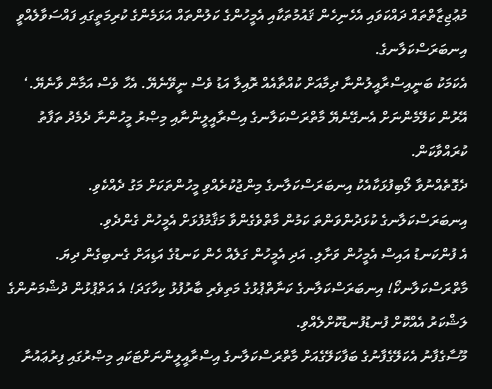މުޢުޖިޒާތްތައް ދައްކަވައި އެހެނިހެން ޤައުމުތަކާއި އެމީހުންގެ ކަލުންތައް އަޅަމެންގެ ކުރިމަތީގައި ފައްސަވާލެއްވީ އިނބަރަސްކަލާނގެ.
އެކަމަކު ބަނީއިސްރާއީލުންނާ ދިމާއަށް ކުއްތާއެއް ރޮއިލާ އަޑު ވެސް ނީވޭނެޔޭ. އެހާ ވެސް އަމާން ވާނެޔޭ.‘ އޭރުން ކަލޭމެންނަށް އެނގޭނެޔޭ މާތްރަސްކަލާނގެ އިސްރާއީލީންނާއި މިޞްރު މީހުންނާ ދެމެދު ތަފާތު ކުރައްވާކަން.
ދެގޮތެއްނުވާ ލޯބިފުޅަކާއެކު އިނބަރަސްކަލާނގެ މިންޖުކުރެއްވި މީހުންތަކަށް މަގު ދެއްކެވި. އިނބަރަސްކަލާނގެ ކުޅަދުންވަންތަ ކަމުން މާތްވެގެންވާ މަޤާމުފުޅަށް އެމީހުން ގެންދެވި.
އެ ފުންކަނޑު އައިސް އެމީހުން ވަށާލި. އަދި އެމީހުން ގަލެއް ހެން ކަނޑުގެ އަޑިއަށް ގެނބިގެން ދިޔަ.
މާތްރަސްކަލާނކޯ! އިނބަރަސްކަލާނގެ ކަނާތްޕުޅުގެ މަތިވެރި ބާރުފުޅު ކިހާގަދަ! އެ އަތްޕުޅުން ދުޝްމަނުންގެ ލަޝްކަރު އެއްކޮށް ފުނޑުފުނޑުކޮށްލެއްވި.
މޫސާގެފާނު އެކަލޭގެފާނުގެ ބަފާކަލޭގެއަށް މާތްރަސްކަލާނގެ އިސްރާއީލީންނަށްޓަކައި މިޞްރުގައި ފިރުޢައުނާ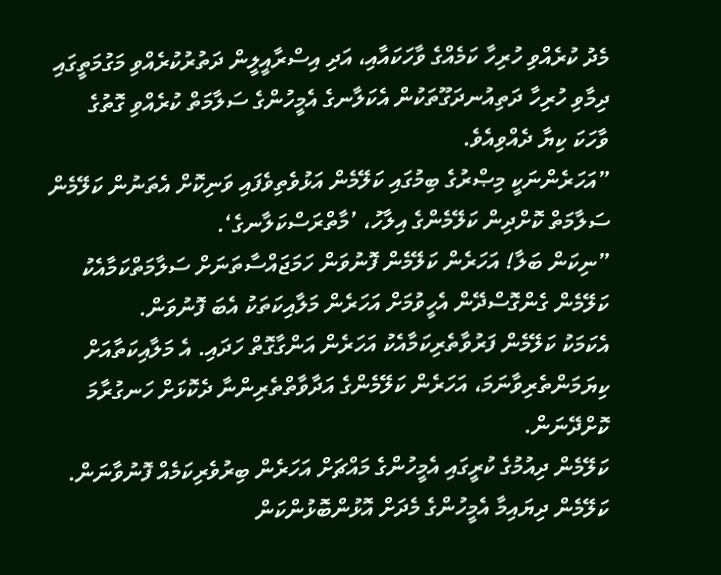މެދު ކުރެއްވި ހުރިހާ ކަމެއްގެ ވާހަކައާއި، އަދި އިސްރާއީލީން ދަތުރުކުރެއްވި މަގުމަތީގައި ދިމާވި ހުރިހާ ދަތިއުނދަގޫތަކުން އެކަލާނގެ އެމީހުންގެ ސަލާމަތް ކުރެއްވި ގޮތުގެ ވާހަކަ ކިޔާ ދެއްވިއެވެ.
”އަހަރެންނަކީ މިޞްރުގެ ބިމުގައި ކަލޭމެން އަޅުވެތިވެފައި ވަނިކޮށް އެތަނުން ކަލޭމެން ސަލާމަތް ކޮށްދިން ކަލޭމެންގެ އިލާހު، ’މާތްރަސްކަލާނގެ‘.
”ނިކަން ބަލާ! އަހަރެން ކަލޭމެން ފޮނުވަން ހަމަޖައްސާތަނަށް ސަލާމަތްކަމާއެކު ކަލޭމެން ގެންގޮސްދޭން އެހީވުމަށް އަހަރެން މަލާއިކަތަކު އެބަ ފޮނުވަން.
އެކަމަކު ކަލޭމެން ފަރުވާތެރިކަމާއެކު އަހަރެން އަންގާގޮތް ހަދައި. އެ މަލާއިކަތާއަށް ކިޔަމަންތެރިވާނަމަ، އަހަރެން ކަލޭމެންގެ އަދާވާތްތެރިންނާ ދެކޮޅަށް ހަނގުރާމަ ކޮށްދޭނަން.
ކަލޭމެން ދިއުމުގެ ކުރީގައި އެމީހުންގެ މައްޗަށް އަހަރެން ބިރުވެރިކަމެއް ފޮނުވާނަން. ކަލޭމެން ދިޔައިމާ އެމީހުންގެ މެދަށް އޮޅުންބޮޅުންކަން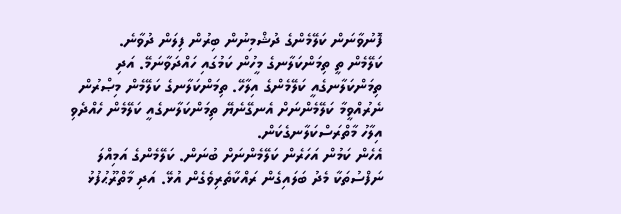ފޮނުވާނަން ކަލޭމެންގެ ދުޝްމިނުން ބިރުން ފިލަން ދުވާނެ.
ކަލޭމެން ތީ ތިމަންކަލާނގެ މީހުން ކަމުގައި ހައްދަވާނަމޭ. އަދި ތިމަންކަލާނގެއީ ކަލޭމެންގެ އިލާހޭ. ތިމަންކަލާނގެ ކަލޭމެން މިޞްރުން ނެރުއްވީމާ ކަލޭމެންނަށް އެނގޭނެޔޭ ތިމަންކަލާނގެއީ ކަލޭމެން ހެއްދެވި އިލާހު މާތްރަސްކަލާނގެކަން.
އެހެން ކަމުން އަހަރެން ކަލޭމެންނަށް ބުނަން. ކަލޭމެންގެ އަމިއްލަ ނަފްސުތަކާ މެދު ބަލައިގެން ރައްކާތެރިވެގެން އުޅޭ. އަދި މާތްރޫޙުފުޅު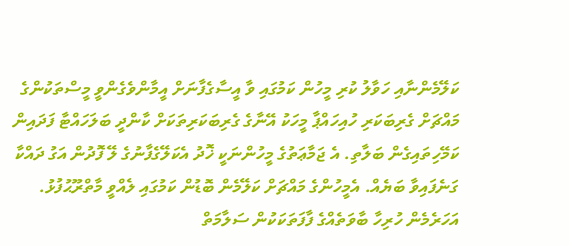ކަލޭމެންނާއި ހަވާލު ކުރި މީހުން ކަމުގައި ވާ އީސާގެފާނަށް އީމާންވެގެންވީ މީސްތަކުންގެ މައްޗަށް ގެރިބަކަރި ހުއިހައްޕާ މީހަކު އޭނާގެ ގެރިބަކަރިތަކަށް ކާންދީ ބަލަހައްޓާ ފަދައިން ކަމޭހިތައިގެން ބަލާތި. އެ ޖަމާޢަތުގެ މީހުންނަކީ ޚޮދު އެކަލޭގެފާނުގެ ލޭ ފޮދުން އަގު ދައްކާ ގަނެފައިވާ ބަޔެއް. އެމީހުންގެ މައްޗަށް ކަލޭމެން ބޮޑުން ކަމުގައި ލެއްވީ މާތްރޫޙުފުޅު.
އަހަރެމެން ހުރިހާ ބާވަތެއްގެ ފާފަތަކަކުން ސަލާމަތް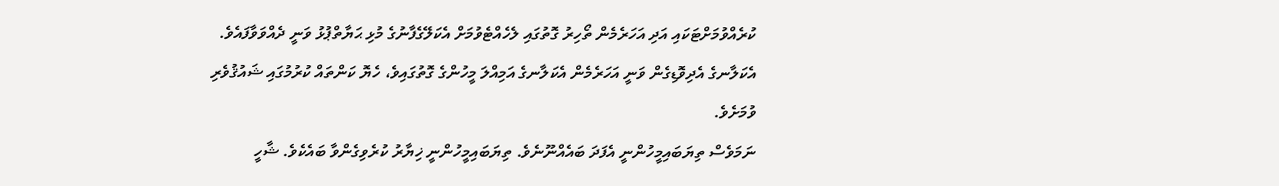ކުރެއްވުމަށްޓަކައި އަދި އަހަރެމެން ތޯހިރު ގޮތުގައި ލެހެއްޓެވުމަށް އެކަލޭގެފާނުގެ މުޅި ޙަޔާތްޕުޅު ވަނީ ދެއްވަވާފައެވެ. އެކަލާނގެ އެދިވޮޑިގެން ވަނީ އަހަރެމެން އެކަލާނގެ އަމިއްލަ މީހުންގެ ގޮތުގައިވެ، ހެޔޮ ކަންތައް ކުރުމުގައި ޝައުޤުވެރި ވުމަށެވެ.
ނަމަވެސް ތިޔަބައިމީހުންނީ އެފަދަ ބައެއްނޫނެވެ. ތިޔަބައިމީހުންނީ ޚިޔާރު ކުރެވިގެންވާ ބައެކެވެ. ޝާހީ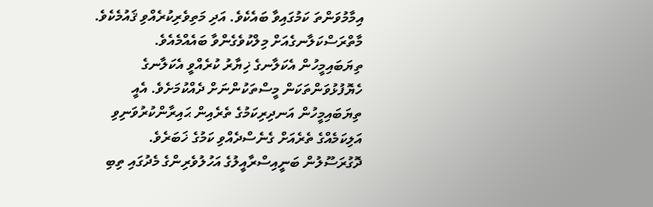އިމާމުވަންތަ ކަމުގައިވާ ބައެކެވެ. އަދި މަތިވެރިކުރެއްވި ޤައުމެކެވެ. މާތްރަސްކަލާނގެއަށް މިލްކުވެގެންވާ ބައެއްމެއެވެ. ތިޔަބައިމީހުން އެކަލާނގެ ޚިޔާރު ކުރެއްވީ އެކަލާނގެ ހެޔޮފުޅުވަންތަކަން މީސްތަކުންނަށް ދެއްކުމަށެވެ. އެއީ ތިޔަބައިމީހުން އަނދިރިކަމުގެ ތެރެއިން ޙައިރާންކުރުވަނިވި އަލިކަމެއްގެ ތެރެއަށް ގެނެސްދެއްވި ކަމުގެ ޚަބަރެވެ.
ދޮގުރަސޫލުން ބަނީއިސްރާއީލުގެ އަހުލުވެރިންގެ މެދުގައި ތިބި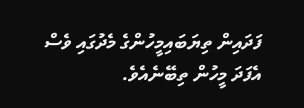ފަދައިން ތިޔަބައިމީހުންގެ މެދުގައި ވެސް އެފަދަ މީހުން ތިބޭނެއެވެ.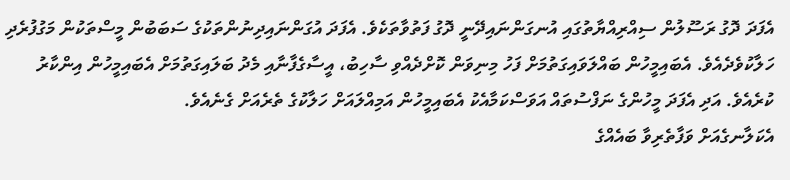އެފަދަ ދޮގު ރަސޫލުން ސިއްރިއްޔާތުގައި އުނގަންނައިދޭނީ ދޮގު ފަތުވާތަކެވެ. އެފަދަ އުގަންނައިދިނުންތަކުގެ ސަބަބުން މީސްތަކުން މަގުފުރެދި ހަލާކުވެދެއެވެ. އެބައިމީހުން ބައްލަވައިގަތުމަށް ފަހު މިނިވަން ކޮށްދެއްވި ސާހިބު، އީސާގެފާނާއި މެދު ބަލައިގަތުމަށް އެބައިމީހުން އިންކާރު ކުރެއެވެ. އަދި އެފަދަ މީހުންގެ ނަފްސުތައް އަވަސްކަމާއެކު އެބައިމީހުން އަމިއްލައަށް ހަލާކުގެ ތެރެއަށް ގެނެއެވެ.
އެކަލާނގެއަށް ވަފާތެރިވާ ބައެއްގެ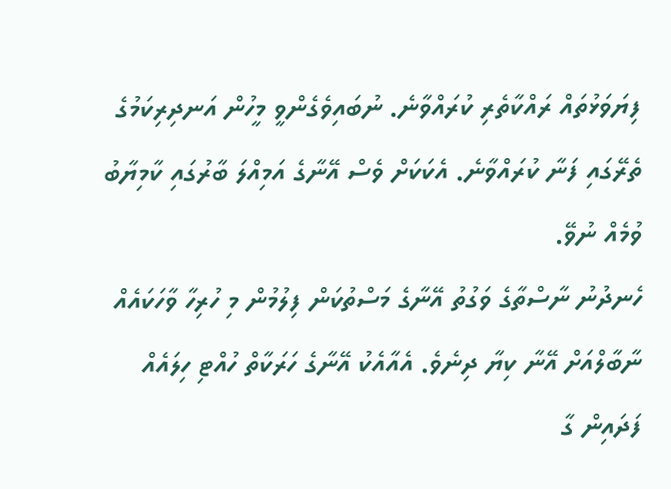ފިޔަވަޅުތައް ރައްކާތެރި ކުރައްވާނެ. ނުބައިވެގެންވީ މީހުން އަނދިރިކަމުގެ ތެރޭގައި ފަނާ ކުރައްވާނެ. އެކަކަށް ވެސް އޭނާގެ އަމިއްލަ ބާރުގައި ކާމިޔާބު ވުމެއް ނުވޭ.
ހެނދުނު ނާސްތާގެ ވަގުތު އޭނާގެ މަސްތުކަން ފިލުމުން މި ހުރިހާ ވާހަކައެއް ނާބާލްއަށް އޭނާ ކިޔާ ދިނެވެ. އެއާއެކު އޭނާގެ ހަރަކާތް ހުއްޓި ހިލައެއް ފަދައިން ގާ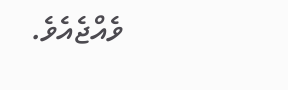ވެއްޖެއެވެ.